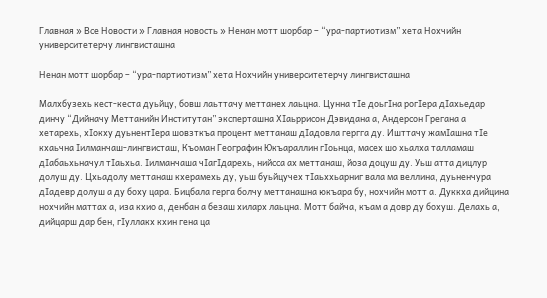Главная » Все Новости » Главная новость » Ненан мотт шорбар – “ура-партиотизм” хета Нохчийн университетерчу лингвисташна

Ненан мотт шорбар – “ура-партиотизм” хета Нохчийн университетерчу лингвисташна

Малхбузехь кест-кеста дуьйцу, бовш лаьттачу меттанех лаьцна. Цунна тIе доьгIна рогIера дIахьедар динчу “Дийначу Меттанийн Институтан” эксперташна ХIаьррисон Дэвидана а, Андерсон Грегана а хетарехь, хIокху дуьнентIера шовзткъа процент меттанаш дIадовла гергга ду. Ишттачу жамIашна тIе кхаьчна Iилманчаш-лингвисташ, Къоман Географин Юкъараллин гIоьнца, масех шо хьалха талламаш дIабаьхьначул тIаьхьа. Iилманчаша чIагIдарехь, нийсса ах меттанаш, йоза доцуш ду. Уьш атта дицлур долуш ду. Цхьадолу меттанаш кхерамехь ду, уьш буьйцучех тIаьххьарниг вала ма веллина, дуьненчура дIадевр долуш а ду боху цара. Бицбала герга болчу меттанашна юкъара бу, нохчийн мотт а. Дуккха дийцина нохчийн маттах а, иза кхио а, денбан а безаш хиларх лаьцна. Мотт байча, къам а довр ду бохуш. Делахь а, дийцарш дар бен, гIуллакх кхин гена ца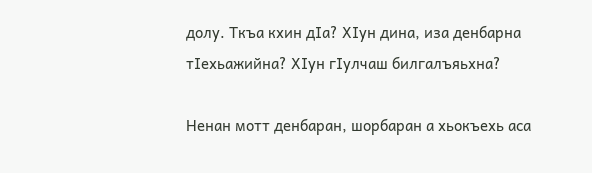долу. Ткъа кхин дIа? ХIун дина, иза денбарна тIехьажийна? ХIун гIулчаш билгалъяьхна?

Ненан мотт денбаран, шорбаран а хьокъехь аса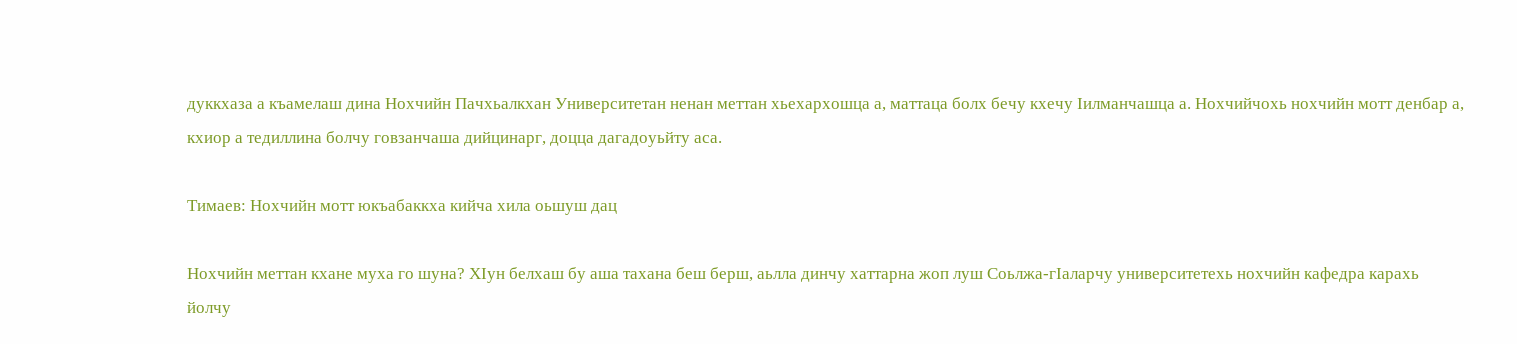дуккхаза а къамелаш дина Нохчийн Пачхьалкхан Университетан ненан меттан хьехархошца а, маттаца болх бечу кхечу Iилманчашца а. Нохчийчохь нохчийн мотт денбар а, кхиор а тедиллина болчу говзанчаша дийцинарг, доцца дагадоуьйту аса.

Тимаев: Нохчийн мотт юкъабаккха кийча хила оьшуш дац

Нохчийн меттан кхане муха го шуна? ХIун белхаш бу аша тахана беш берш, аьлла динчу хаттарна жоп луш Соьлжа-гIаларчу университетехь нохчийн кафедра карахь йолчу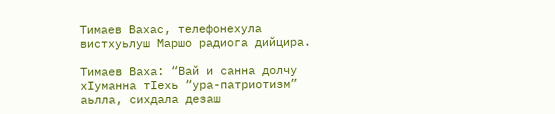Тимаев Вахас, телефонехула вистхуьлуш Маршо радиога дийцира.

Тимаев Ваха: “Вай и санна долчу хIуманна тIехь “ура-патриотизм” аьлла, сихдала дезаш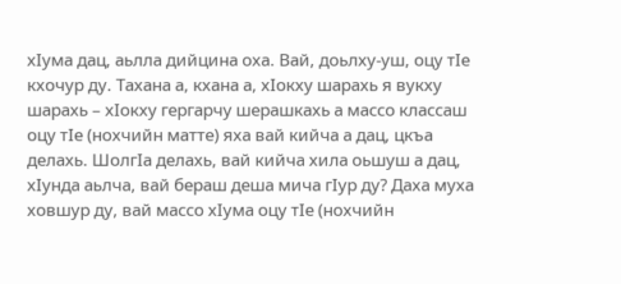хIума дац, аьлла дийцина оха. Вай, доьлху-уш, оцу тIе кхочур ду. Тахана а, кхана а, хIокху шарахь я вукху шарахь – хIокху гергарчу шерашкахь а массо классаш оцу тIе (нохчийн матте) яха вай кийча а дац, цкъа делахь. ШолгIа делахь, вай кийча хила оьшуш а дац, хIунда аьлча, вай бераш деша мича гIур ду? Даха муха ховшур ду, вай массо хIума оцу тIе (нохчийн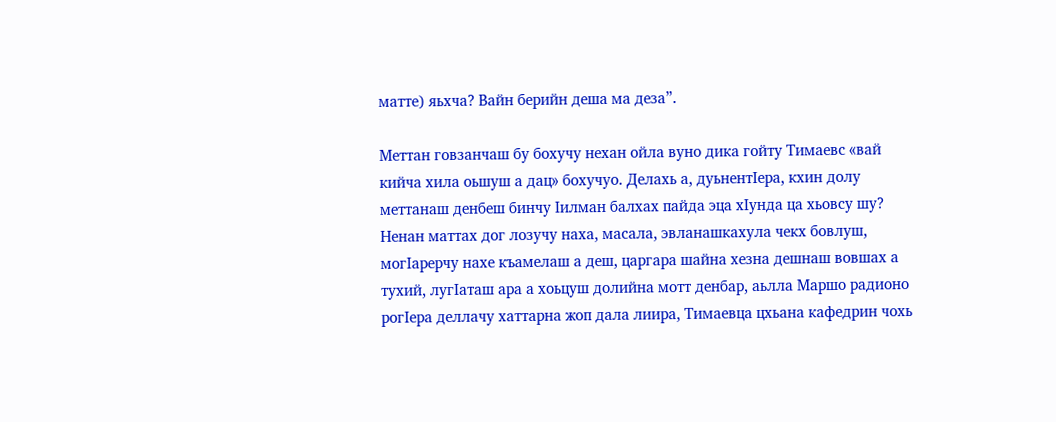матте) яьхча? Вайн берийн деша ма деза”.

Меттан говзанчаш бу бохучу нехан ойла вуно дика гойту Тимаевс «вай кийча хила оьшуш а дац» бохучуо. Делахь а, дуьнентIера, кхин долу меттанаш денбеш бинчу Iилман балхах пайда эца хIунда ца хьовсу шу? Ненан маттах дог лозучу наха, масала, эвланашкахула чекх бовлуш, могIарерчу нахе къамелаш а деш, царгара шайна хезна дешнаш вовшах а тухий, лугIаташ ара а хоьцуш долийна мотт денбар, аьлла Маршо радионо рогIера деллачу хаттарна жоп дала лиира, Тимаевца цхьана кафедрин чохь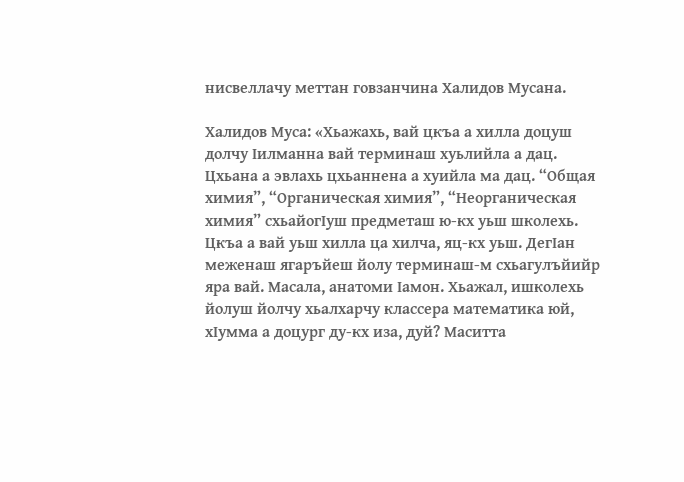нисвеллачу меттан говзанчина Халидов Мусана.

Халидов Муса: «Хьажахь, вай цкъа а хилла доцуш долчу Iилманна вай терминаш хуьлийла а дац. Цхьана а эвлахь цхьаннена а хуийла ма дац. “Общая химия”, “Органическая химия”, “Неорганическая химия” схьайогIуш предметаш ю-кх уьш школехь. Цкъа а вай уьш хилла ца хилча, яц-кх уьш. ДегIан меженаш ягаръйеш йолу терминаш-м схьагулъйийр яра вай. Масала, анатоми Iамон. Хьажал, ишколехь йолуш йолчу хьалхарчу классера математика юй, хIумма а доцург ду-кх иза, дуй? Маситта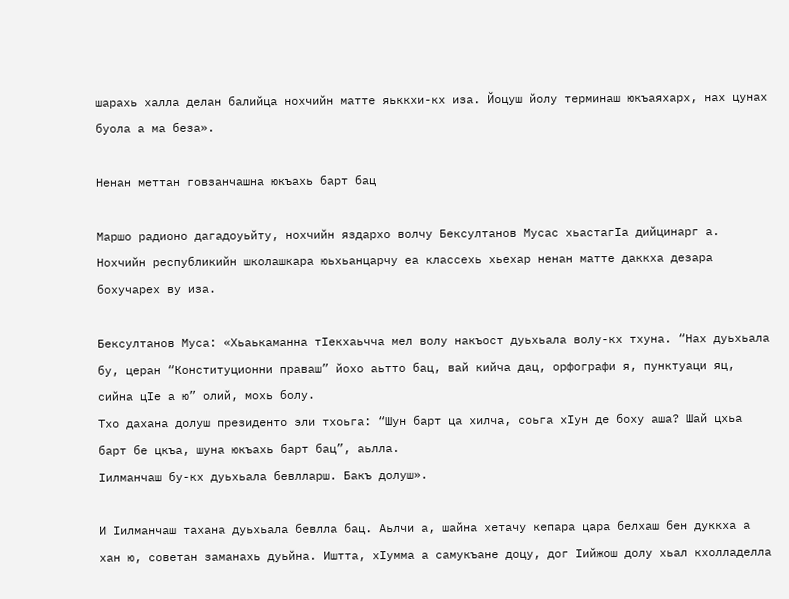шарахь халла делан балийца нохчийн матте яьккхи-кх иза. Йоцуш йолу терминаш юкъаяхарх, нах цунах буола а ма беза».

Ненан меттан говзанчашна юкъахь барт бац

Маршо радионо дагадоуьйту, нохчийн яздархо волчу Бексултанов Мусас хьастагIа дийцинарг а. Нохчийн республикийн школашкара юьхьанцарчу еа классехь хьехар ненан матте даккха дезара бохучарех ву иза.

Бексултанов Муса: «Хьаькаманна тIекхаьчча мел волу накъост дуьхьала волу-кх тхуна. “Нах дуьхьала бу, церан “Конституционни праваш” йохо аьтто бац, вай кийча дац, орфографи я, пунктуаци яц, сийна цIе а ю” олий, мохь болу.
Тхо дахана долуш президенто эли тхоьга: “Шун барт ца хилча, соьга хIун де боху аша? Шай цхьа барт бе цкъа, шуна юкъахь барт бац”, аьлла.
Iилманчаш бу-кх дуьхьала бевлларш. Бакъ долуш».

И Iилманчаш тахана дуьхьала бевлла бац. Аьлчи а, шайна хетачу кепара цара белхаш бен дуккха а хан ю, советан заманахь дуьйна. Иштта, хIумма а самукъане доцу, дог Iийжош долу хьал кхолладелла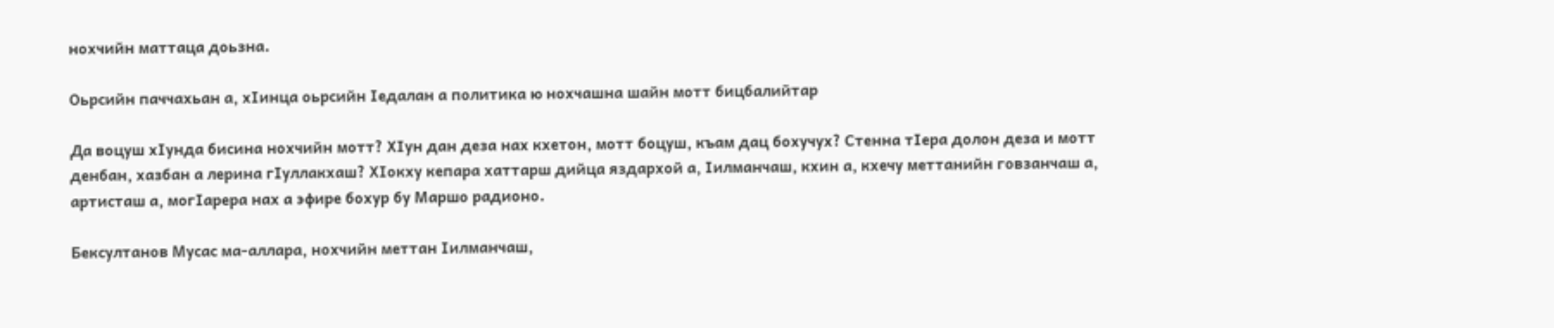нохчийн маттаца доьзна.

Оьрсийн паччахьан а, хIинца оьрсийн Iедалан а политика ю нохчашна шайн мотт бицбалийтар

Да воцуш хIунда бисина нохчийн мотт? ХIун дан деза нах кхетон, мотт боцуш, къам дац бохучух? Стенна тIера долон деза и мотт денбан, хазбан а лерина гIуллакхаш? ХIокху кепара хаттарш дийца яздархой а, Iилманчаш, кхин а, кхечу меттанийн говзанчаш а, артисташ а, могIарера нах а эфире бохур бу Маршо радионо.

Бексултанов Мусас ма-аллара, нохчийн меттан Iилманчаш,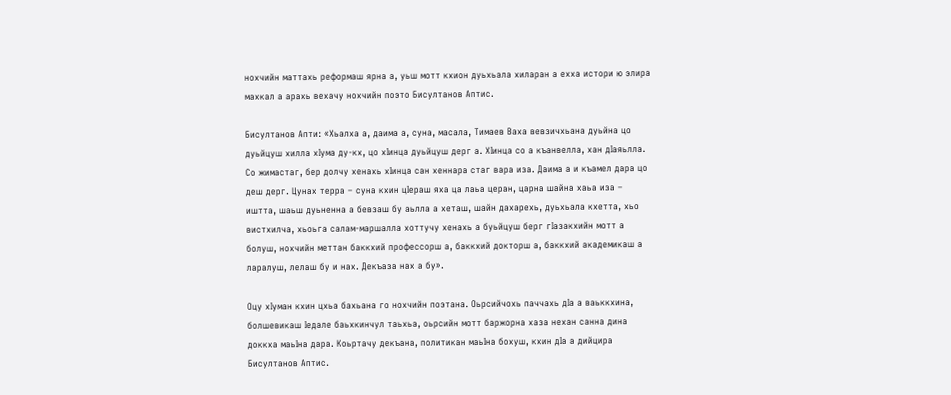нохчийн маттахь реформаш ярна а, уьш мотт кхион дуьхьала хиларан а ехха истори ю элира махкал а арахь вехачу нохчийн поэто Бисултанов Аптис.

Бисултанов Апти: «Хьалха а, даима а, суна, масала, Тимаев Ваха вевзичхьана дуьйна цо дуьйцуш хилла хIума ду-кх, цо хIинца дуьйцуш дерг а. ХIинца со а къанвелла, хан дIаяьлла. Со жимастаг, бер долчу хенахь хIинца сан хеннара стаг вара иза. Даима а и къамел дара цо деш дерг. Цунах терра – суна кхин цIераш яха ца лаьа церан, царна шайна хаьа иза – иштта, шаьш дуьненна а бевзаш бу аьлла а хеташ, шайн дахарехь, дуьхьала кхетта, хьо вистхилча, хьоьга салам-маршалла хоттучу хенахь а буьйцуш берг гIазакхийн мотт а болуш, нохчийн меттан баккхий профессорш а, баккхий докторш а, баккхий академикаш а ларалуш, лелаш бу и нах. Декъаза нах а бу».

Оцу хIуман кхин цхьа бахьана го нохчийн поэтана. Оьрсийчохь паччахь дIа а ваьккхина, болшевикаш Iедале баьхкинчул таьхьа, оьрсийн мотт баржорна хаза нехан санна дина доккха маьIна дара. Коьртачу декъана, политикан маьIна бохуш, кхин дIа а дийцира Бисултанов Аптис.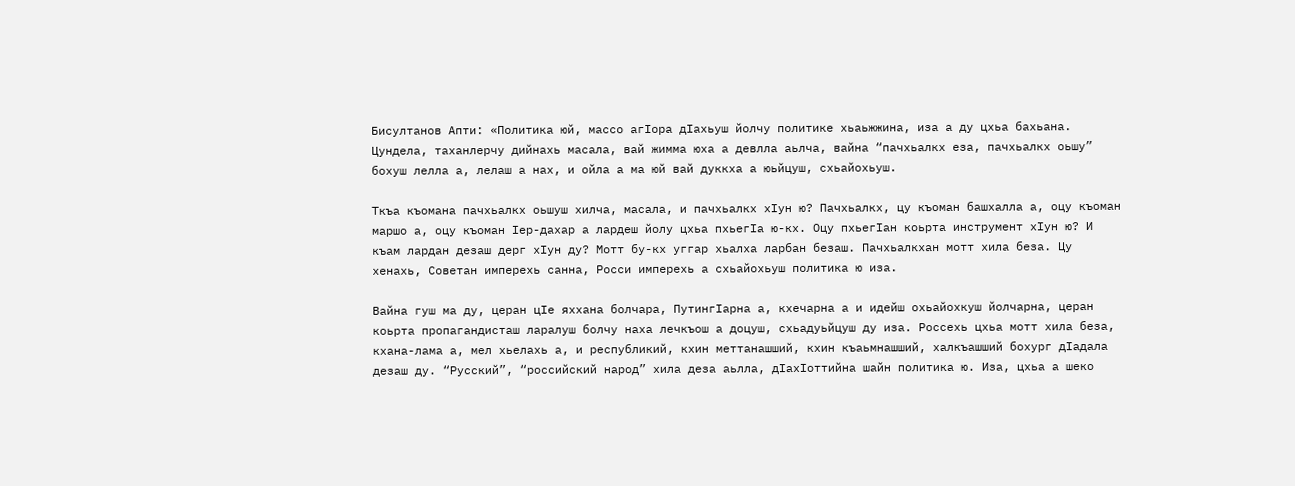Бисултанов Апти: «Политика юй, массо агIора дIахьуш йолчу политике хьаьжжина, иза а ду цхьа бахьана. Цундела, таханлерчу дийнахь масала, вай жимма юха а девлла аьлча, вайна “пачхьалкх еза, пачхьалкх оьшу” бохуш лелла а, лелаш а нах, и ойла а ма юй вай дуккха а юьйцуш, схьайохьуш.

Ткъа къомана пачхьалкх оьшуш хилча, масала, и пачхьалкх хIун ю? Пачхьалкх, цу къоман башхалла а, оцу къоман маршо а, оцу къоман Iер-дахар а лардеш йолу цхьа пхьегIа ю-кх. Оцу пхьегIан коьрта инструмент хIун ю? И къам лардан дезаш дерг хIун ду? Мотт бу-кх уггар хьалха ларбан безаш. Пачхьалкхан мотт хила беза. Цу хенахь, Советан имперехь санна, Росси имперехь а схьайохьуш политика ю иза.

Вайна гуш ма ду, церан цIе яххана болчара, ПутингIарна а, кхечарна а и идейш охьайохкуш йолчарна, церан коьрта пропагандисташ ларалуш болчу наха лечкъош а доцуш, схьадуьйцуш ду иза. Россехь цхьа мотт хила беза, кхана-лама а, мел хьелахь а, и республикий, кхин меттанашший, кхин къаьмнашший, халкъашший бохург дIадала дезаш ду. “Русский”, “российский народ” хила деза аьлла, дIахIоттийна шайн политика ю. Иза, цхьа а шеко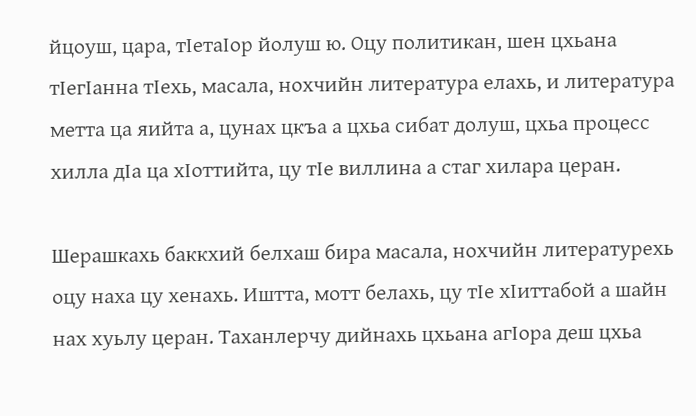йцоуш, цара, тIетаIор йолуш ю. Оцу политикан, шен цхьана тIегIанна тIехь, масала, нохчийн литература елахь, и литература метта ца яийта а, цунах цкъа а цхьа сибат долуш, цхьа процесс хилла дIа ца хIоттийта, цу тIе виллина а стаг хилара церан.

Шерашкахь баккхий белхаш бира масала, нохчийн литературехь оцу наха цу хенахь. Иштта, мотт белахь, цу тIе хIиттабой а шайн нах хуьлу церан. Таханлерчу дийнахь цхьана агIора деш цхьа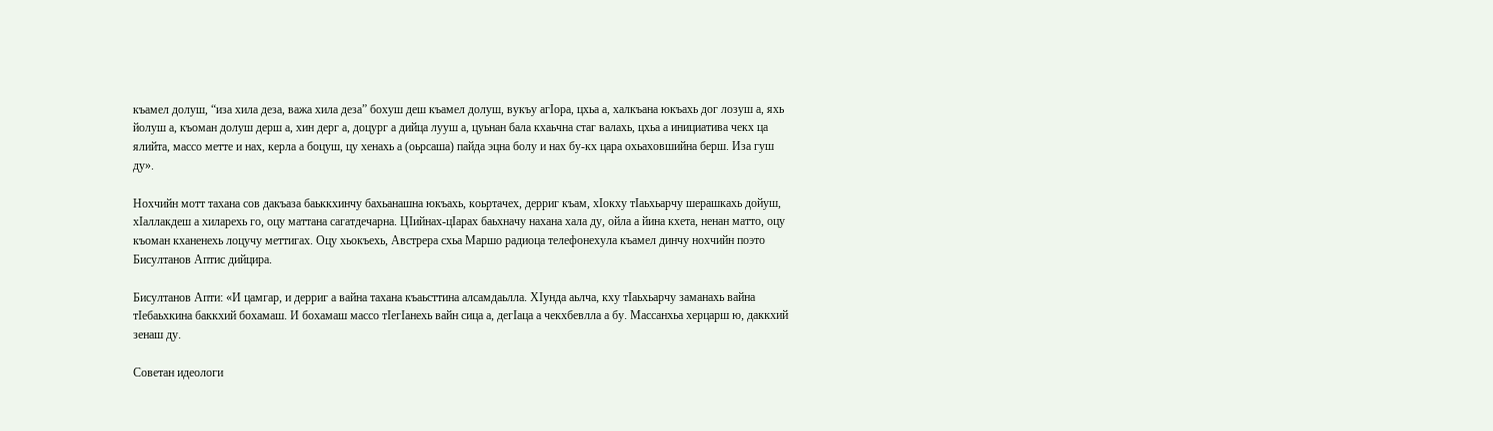къамел долуш, “иза хила деза, важа хила деза” бохуш деш къамел долуш, вукъу агIора, цхьа а, халкъана юкъахь дог лозуш а, яхь йолуш а, къоман долуш дерш а, хин дерг а, доцург а дийца лууш а, цуьнан бала кхаьчна стаг валахь, цхьа а инициатива чекх ца ялийта, массо метте и нах, керла а боцуш, цу хенахь а (оьрсаша) пайда эцна болу и нах бу-кх цара охьаховшийна берш. Иза гуш ду».

Нохчийн мотт тахана сов дакъаза баьккхинчу бахьанашна юкъахь, коьртачех, дерриг къам, хIокху тIаьхьарчу шерашкахь дойуш, хIаллакдеш а хиларехь го, оцу маттана сагатдечарна. ЦIийнах-цIарах баьхначу нахана хала ду, ойла а йина кхета, ненан матто, оцу къоман кханенехь лоцучу меттигах. Оцу хьокъехь, Австрера схьа Маршо радиоца телефонехула къамел динчу нохчийн поэто Бисултанов Аптис дийцира.

Бисултанов Апти: «И цамгар, и дерриг а вайна тахана къаьсттина алсамдаьлла. ХIунда аьлча, кху тIаьхьарчу заманахь вайна тIебаьхкина баккхий бохамаш. И бохамаш массо тIегIанехь вайн сица а, дегIаца а чекхбевлла а бу. Массанхьа херцарш ю, даккхий зенаш ду.

Советан идеологи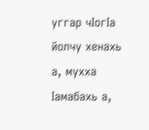уггар чIогIа йолчу хенахь а, мухха Iамабахь а,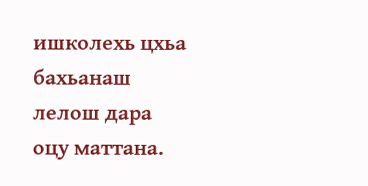ишколехь цхьа бахьанаш лелош дара оцу маттана.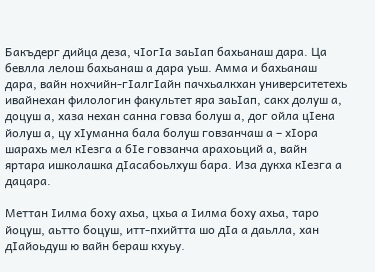Бакъдерг дийца деза, чIогIа заьIап бахьанаш дара. Ца бевлла лелош бахьанаш а дара уьш. Амма и бахьанаш дара, вайн нохчийн-гIалгIайн пачхьалкхан университетехь  ивайнехан филологин факультет яра заьIап, сакх долуш а, доцуш а, хаза нехан санна говза болуш а, дог ойла цIена йолуш а, цу хIуманна бала болуш говзанчаш а – хIора шарахь мел кIезга а бIе говзанча арахоьций а, вайн яртара ишколашка дIасабоьлхуш бара. Иза дукха кIезга а дацара.

Меттан Iилма боху ахьа, цхьа а Iилма боху ахьа, таро йоцуш, аьтто боцуш, итт-пхийтта шо дIа а даьлла, хан дIайоьдуш ю вайн бераш кхуьу.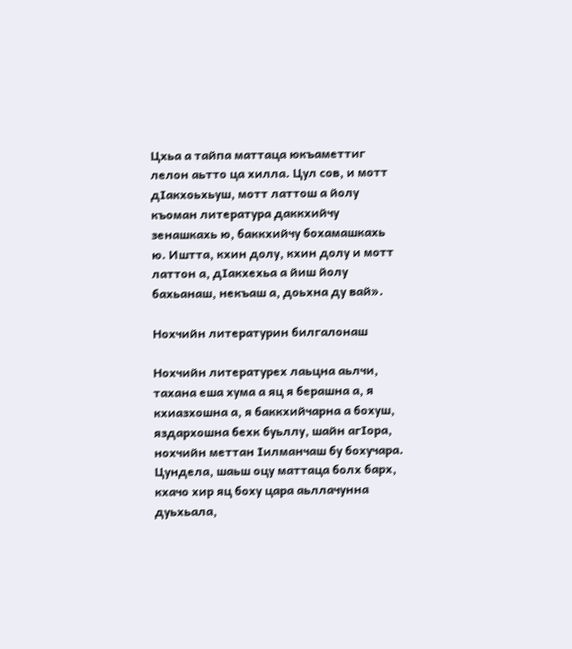Цхьа а тайпа маттаца юкъаметтиг лелон аьтто ца хилла. Цул сов, и мотт дIакхоьхьуш, мотт латтош а йолу къоман литература даккхийчу зенашкахь ю, баккхийчу бохамашкахь ю. Иштта, кхин долу, кхин долу и мотт латтон а, дIакхехьа а йиш йолу бахьанаш, некъаш а, доьхна ду вай».

Нохчийн литературин билгалонаш

Нохчийн литературех лаьцна аьлчи, тахана еша хума а яц я берашна а, я кхиазхошна а, я баккхийчарна а бохуш, яздархошна бехк буьллу, шайн агIора, нохчийн меттан Iилманчаш бу бохучара. Цундела, шаьш оцу маттаца болх барх, кхачо хир яц боху цара аьллачунна дуьхьала,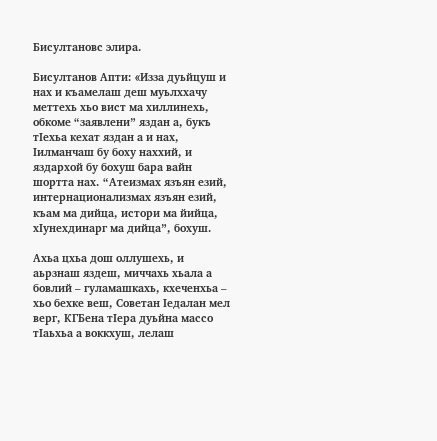Бисултановс элира.

Бисултанов Апти: «Изза дуьйцуш и нах и къамелаш деш муьлххачу меттехь хьо вист ма хиллинехь, обкоме “заявлени” яздан а, букъ тIехьа кехат яздан а и нах, Iилманчаш бу боху наххий, и яздархой бу бохуш бара вайн шортта нах. “Атеизмах язъян езий, интернационализмах язъян езий, къам ма дийца, истори ма йийца, хIунехдинарг ма дийца”, бохуш.

Ахьа цхьа дош оллушехь, и аьрзнаш яздеш, миччахь хьала а бовлий – гуламашкахь, кхеченхьа – хьо бехке веш, Советан Iедалан мел верг, КГБена тIера дуьйна массо тIаьхьа а воккхуш, лелаш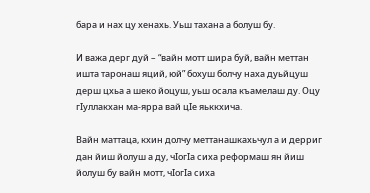бара и нах цу хенахь. Уьш тахана а болуш бу.

И важа дерг дуй – “вайн мотт шира буй, вайн меттан ишта таронаш яций, юй” бохуш болчу наха дуьйцуш дерш цхьа а шеко йоцуш, уьш осала къамелаш ду. Оцу гIуллакхан ма-ярра вай цIе яьккхича.

Вайн маттаца, кхин долчу меттанашкахьчул а и дерриг дан йиш йолуш а ду, чIогIа сиха реформаш ян йиш йолуш бу вайн мотт, чIогIа сиха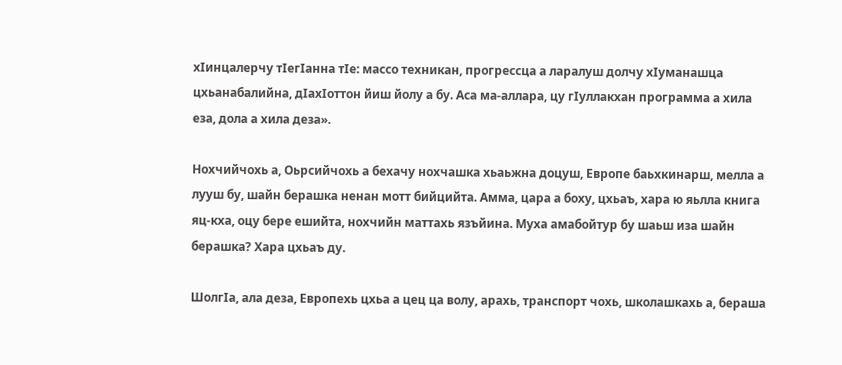хIинцалерчу тIегIанна тIе: массо техникан, прогрессца а ларалуш долчу хIуманашца цхьанабалийна, дIахIоттон йиш йолу а бу. Аса ма-аллара, цу гIуллакхан программа а хила еза, дола а хила деза».

Нохчийчохь а, Оьрсийчохь а бехачу нохчашка хьаьжна доцуш, Европе баьхкинарш, мелла а лууш бу, шайн берашка ненан мотт бийцийта. Амма, цара а боху, цхьаъ, хара ю яьлла книга яц-кха, оцу бере ешийта, нохчийн маттахь язъйина. Муха амабойтур бу шаьш иза шайн берашка? Хара цхьаъ ду.

ШолгIа, ала деза, Европехь цхьа а цец ца волу, арахь, транспорт чохь, школашкахь а, бераша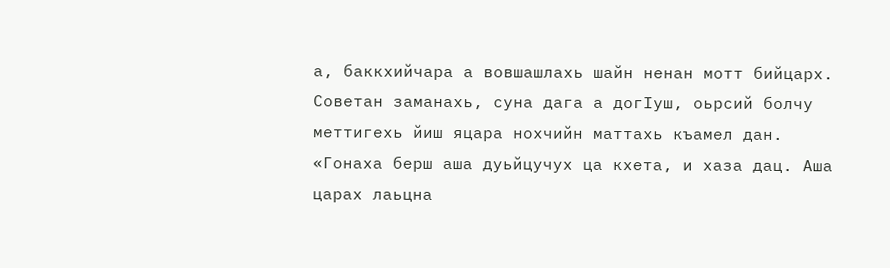а, баккхийчара а вовшашлахь шайн ненан мотт бийцарх. Советан заманахь, суна дага а догIуш, оьрсий болчу меттигехь йиш яцара нохчийн маттахь къамел дан. «Гонаха берш аша дуьйцучух ца кхета, и хаза дац. Аша царах лаьцна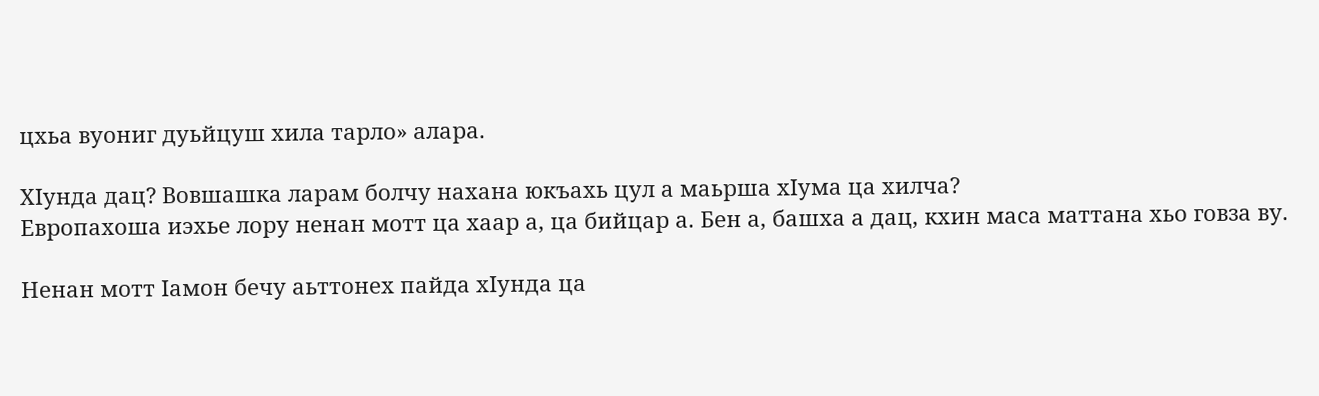цхьа вуониг дуьйцуш хила тарло» алара.

ХIунда дац? Вовшашка ларам болчу нахана юкъахь цул а маьрша хIума ца хилча?
Европахоша иэхье лору ненан мотт ца хаар а, ца бийцар а. Бен а, башха а дац, кхин маса маттана хьо говза ву.

Ненан мотт Iамон бечу аьттонех пайда хIунда ца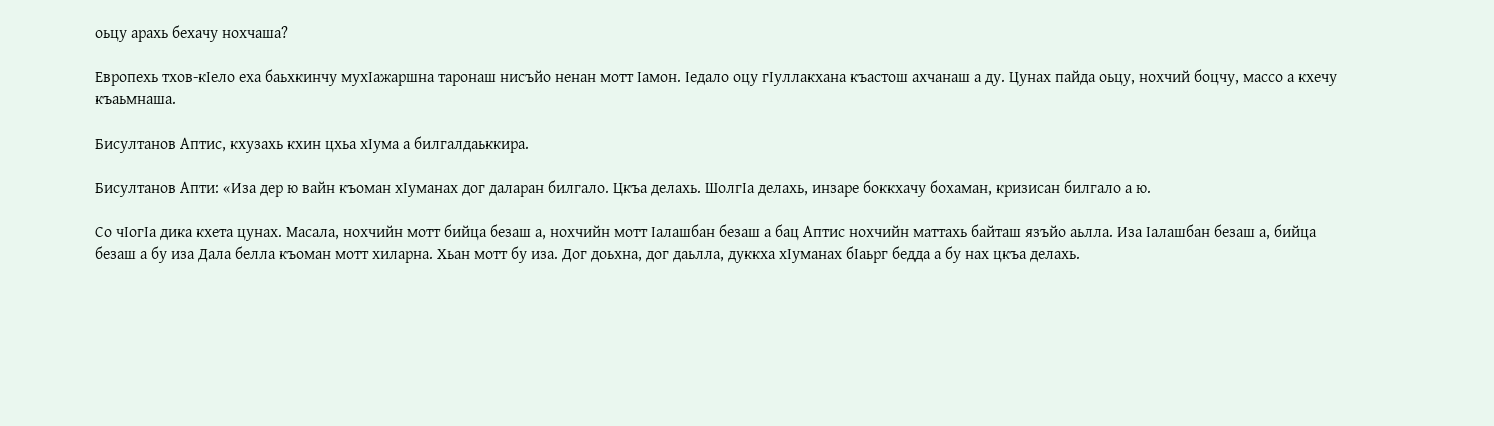оьцу арахь бехачу нохчаша?

Европехь тхов-кIело еха баьхкинчу мухIажаршна таронаш нисъйо ненан мотт Iамон. Iедало оцу гIуллакхана къастош ахчанаш а ду. Цунах пайда оьцу, нохчий боцчу, массо а кхечу къаьмнаша.

Бисултанов Аптис, кхузахь кхин цхьа хIума а билгалдаьккира.

Бисултанов Апти: «Иза дер ю вайн къоман хIуманах дог даларан билгало. Цкъа делахь. ШолгIа делахь, инзаре боккхачу бохаман, кризисан билгало а ю.

Со чIогIа дика кхета цунах. Масала, нохчийн мотт бийца безаш а, нохчийн мотт Iалашбан безаш а бац Аптис нохчийн маттахь байташ язъйо аьлла. Иза Iалашбан безаш а, бийца безаш а бу иза Дала белла къоман мотт хиларна. Хьан мотт бу иза. Дог доьхна, дог даьлла, дуккха хIуманах бIаьрг бедда а бу нах цкъа делахь.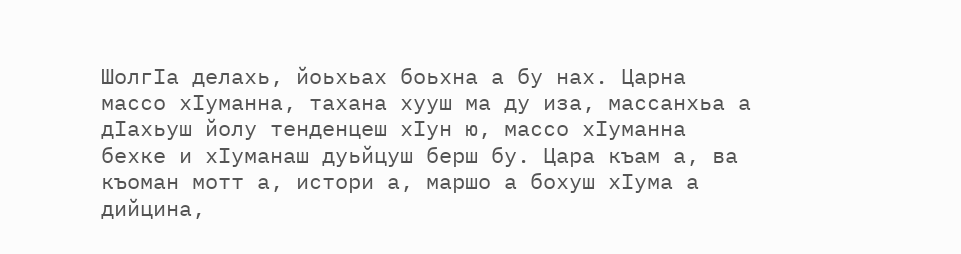ШолгIа делахь, йоьхьах боьхна а бу нах. Царна массо хIуманна, тахана хууш ма ду иза, массанхьа а дIахьуш йолу тенденцеш хIун ю, массо хIуманна бехке и хIуманаш дуьйцуш берш бу. Цара къам а, ва къоман мотт а, истори а, маршо а бохуш хIума а дийцина,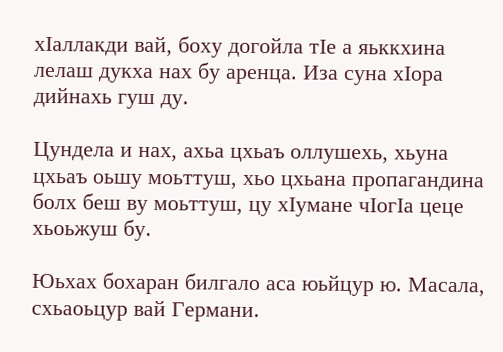хIаллакди вай, боху догойла тIе а яьккхина лелаш дукха нах бу аренца. Иза суна хIора дийнахь гуш ду.

Цундела и нах, ахьа цхьаъ оллушехь, хьуна цхьаъ оьшу моьттуш, хьо цхьана пропагандина болх беш ву моьттуш, цу хIумане чIогIа цеце хьоьжуш бу.

Юьхах бохаран билгало аса юьйцур ю. Масала, схьаоьцур вай Германи.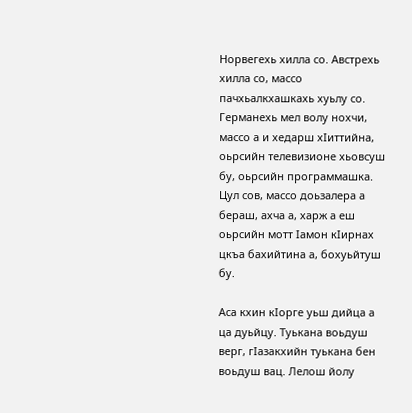Норвегехь хилла со. Австрехь хилла со, массо пачхьалкхашкахь хуьлу со. Германехь мел волу нохчи, массо а и хедарш хIиттийна, оьрсийн телевизионе хьовсуш бу, оьрсийн программашка.
Цул сов, массо доьзалера а бераш, ахча а, харж а еш оьрсийн мотт Iамон кIирнах цкъа бахийтина а, бохуьйтуш бу.

Аса кхин кIорге уьш дийца а ца дуьйцу. Туькана воьдуш верг, гIазакхийн туькана бен воьдуш вац. Лелош йолу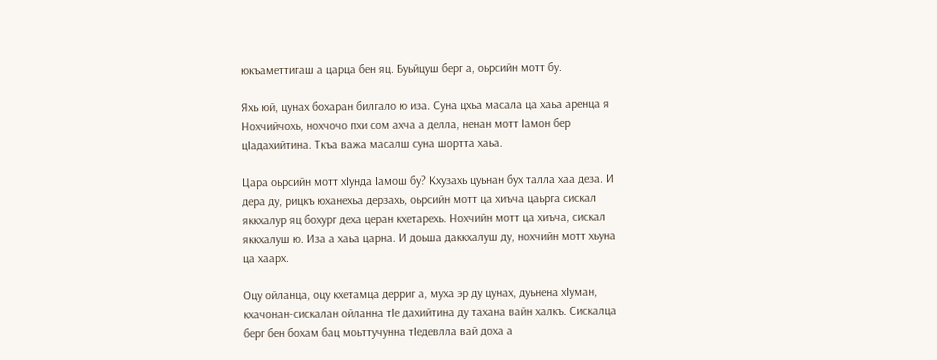юкъаметтигаш а царца бен яц. Буьйцуш берг а, оьрсийн мотт бу.

Яхь юй, цунах бохаран билгало ю иза. Суна цхьа масала ца хаьа аренца я Нохчийчохь, нохчочо пхи сом ахча а делла, ненан мотт Iамон бер цIадахийтина. Ткъа важа масалш суна шортта хаьа.

Цара оьрсийн мотт хIунда Iамош бу? Кхузахь цуьнан бух талла хаа деза. И дера ду, рицкъ юханехьа дерзахь, оьрсийн мотт ца хиъча цаьрга сискал яккхалур яц бохург деха церан кхетарехь. Нохчийн мотт ца хиъча, сискал яккхалуш ю. Иза а хаьа царна. И доьша даккхалуш ду, нохчийн мотт хьуна ца хаарх.

Оцу ойланца, оцу кхетамца дерриг а, муха эр ду цунах, дуьнена хIуман, кхачонан-сискалан ойланна тIе дахийтина ду тахана вайн халкъ. Сискалца берг бен бохам бац моьттучунна тIедевлла вай доха а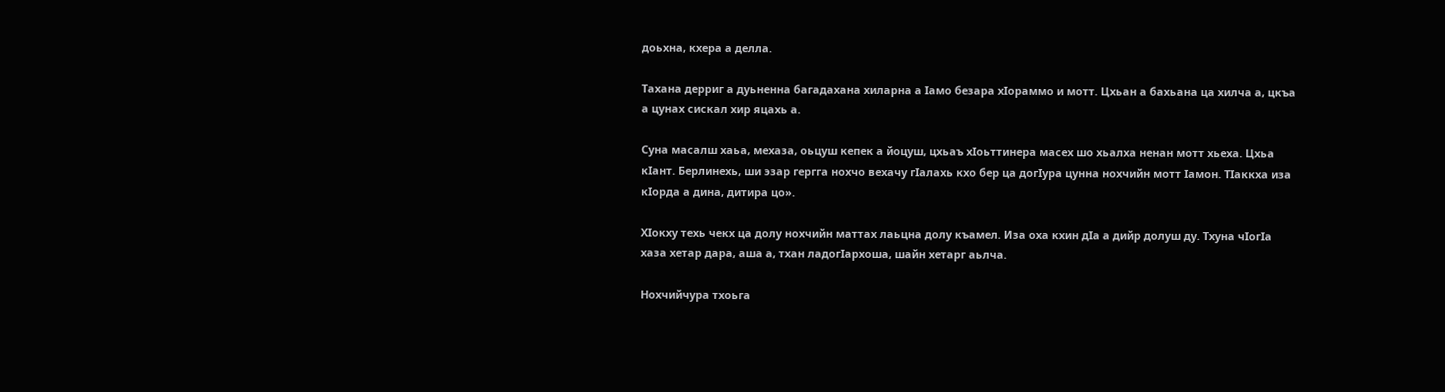доьхна, кхера а делла.

Тахана дерриг а дуьненна багадахана хиларна а Iамо безара хIораммо и мотт. Цхьан а бахьана ца хилча а, цкъа а цунах сискал хир яцахь а.

Суна масалш хаьа, мехаза, оьцуш кепек а йоцуш, цхьаъ хIоьттинера масех шо хьалха ненан мотт хьеха. Цхьа кIант. Берлинехь, ши эзар гергга нохчо вехачу гIалахь кхо бер ца догIура цунна нохчийн мотт Iамон. ТIаккха иза кIорда а дина, дитира цо».

ХIокху техь чекх ца долу нохчийн маттах лаьцна долу къамел. Иза оха кхин дIа а дийр долуш ду. Тхуна чIогIа хаза хетар дара, аша а, тхан ладогIархоша, шайн хетарг аьлча.

Нохчийчура тхоьга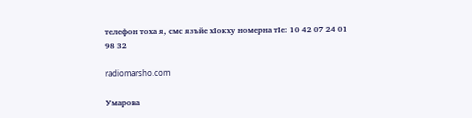телефон тоха я, смс язъйе хIокху номерна тIе: 10 42 07 24 01 98 32

radiomarsho.com

Умарова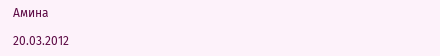Амина

20.03.2012